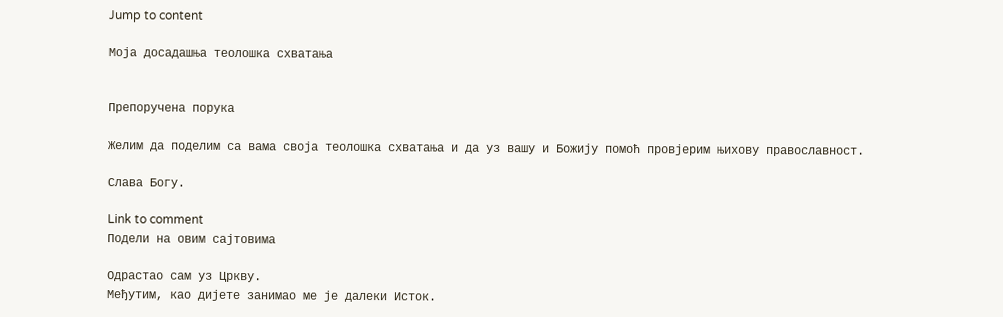Jump to content

Моја досадашња теолошка схватања


Препоручена порука

Желим да поделим са вама своја теолошка схватања и да уз вашу и Божију помоћ провјерим њихову православност.

Слава Богу.

Link to comment
Подели на овим сајтовима

Одрастао сам уз Цркву.
Међутим, као дијете занимао ме је далеки Исток.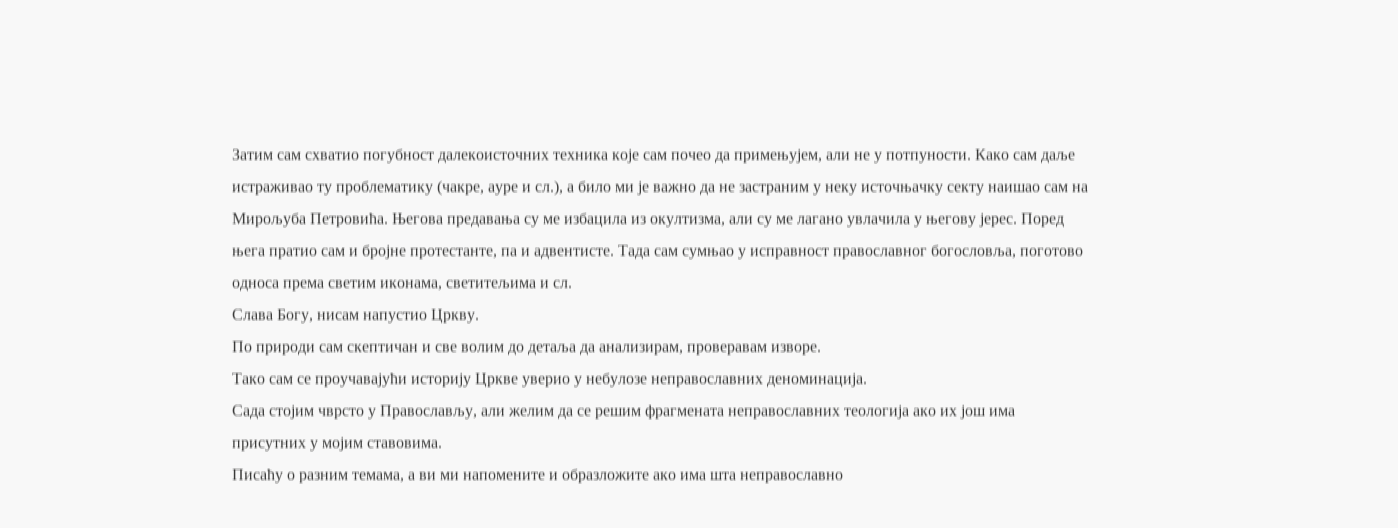Затим сам схватио погубност далекоисточних техника које сам почео да примењујем, али не у потпуности. Како сам даље истраживао ту проблематику (чакре, ауре и сл.), а било ми је важно да не застраним у неку источњачку секту наишао сам на Мирољуба Петровића. Његова предавања су ме избацила из окултизма, али су ме лагано увлачила у његову јерес. Поред њега пратио сам и бројне протестанте, па и адвентисте. Тада сам сумњао у исправност православног богословља, поготово односа према светим иконама, светитељима и сл.
Слава Богу, нисам напустио Цркву.
По природи сам скептичан и све волим до детаља да анализирам, проверавам изворе.
Тако сам се проучавајући историју Цркве уверио у небулозе неправославних деноминација.
Сада стојим чврсто у Православљу, али желим да се решим фрагмената неправославних теологија ако их још има присутних у мојим ставовима.
Писаћу о разним темама, а ви ми напомените и образложите ако има шта неправославно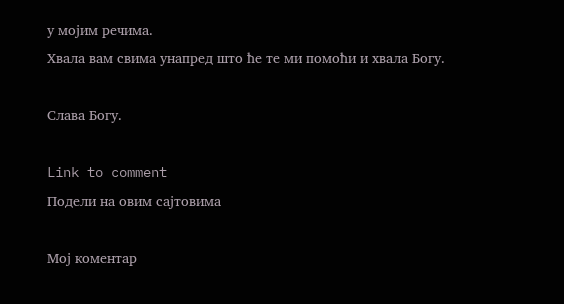у мојим речима.
Хвала вам свима унапред што ће те ми помоћи и хвала Богу.

Слава Богу.

Link to comment
Подели на овим сајтовима

Мој коментар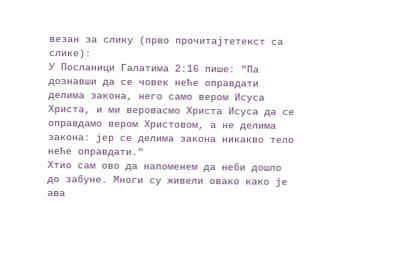везан за слику (прво прочитајтетекст са слике):
У Посланици Галатима 2:16 пише: "Па дознавши да се човек неће оправдати делима закона, него само вером Исуса Христа, и ми веровасмо Христа Исуса да се оправдамо вером Христовом, а не делима закона: јер се делима закона никакво тело неће оправдати."
Хтио сам ово да напоменем да неби дошло до забуне. Многи су живели овако како је ава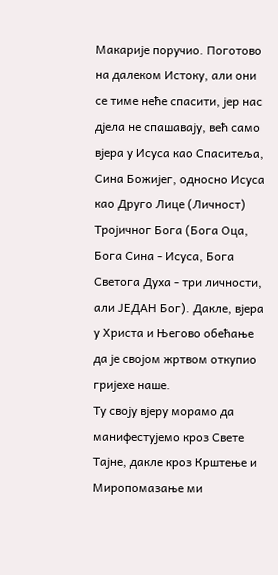Макарије поручио. Поготово на далеком Истоку, али они се тиме неће спасити, јер нас дјела не спашавају, већ само вјера у Исуса као Спаситеља, Сина Божијег, односно Исуса као Друго Лице (Личност) Тројичног Бога (Бога Оца, Бога Сина - Исуса, Бога Светога Духа - три личности, али ЈЕДАН Бог). Дакле, вјера у Христа и Његово обећање да је својом жртвом откупио гријехе наше.
Ту своју вјеру морамо да манифестујемо кроз Свете Тајне, дакле кроз Крштење и Миропомазање ми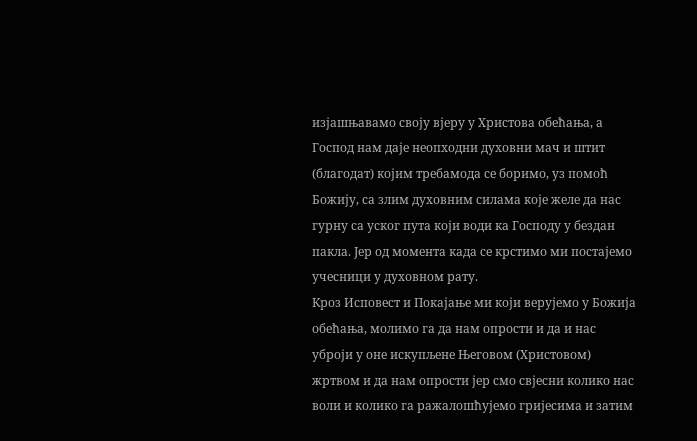изјашњавамо своју вјеру у Христова обећања, а Господ нам даје неопходни духовни мач и штит (благодат) којим требамода се боримо, уз помоћ Божију, са злим духовним силама које желе да нас гурну са уског пута који води ка Господу у бездан пакла. Јер од момента када се крстимо ми постајемо учесници у духовном рату.
Кроз Исповест и Покајање ми који верујемо у Божија обећања, молимо га да нам опрости и да и нас уброји у оне искупљене Његовом (Христовом) жртвом и да нам опрости јер смо свјесни колико нас воли и колико га ражалошћујемо гријесима и затим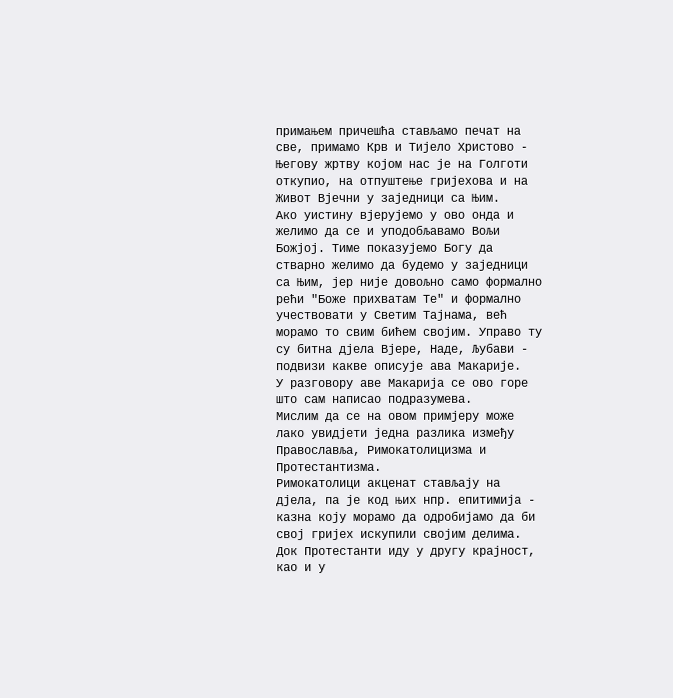примањем причешћа стављамо печат на све, примамо Крв и Тијело Христово - Његову жртву којом нас је на Голготи откупио, на отпуштење гријехова и на Живот Вјечни у заједници са Њим.
Ако уистину вјерујемо у ово онда и желимо да се и уподобљавамо Вољи Божјој. Тиме показујемо Богу да стварно желимо да будемо у заједници са Њим, јер није довољно само формално рећи "Боже прихватам Те" и формално учествовати у Светим Тајнама, већ морамо то свим бићем својим. Управо ту су битна дјела Вјере, Наде, Љубави - подвизи какве описује ава Макарије.
У разговору аве Макарија се ово горе што сам написао подразумева.
Мислим да се на овом примјеру може лако увидјети једна разлика између Православља, Римокатолицизма и Протестантизма.
Римокатолици акценат стављају на дјела, па је код њих нпр. епитимија - казна коју морамо да одробијамо да би свој гријех искупили својим делима.
Док Протестанти иду у другу крајност, као и у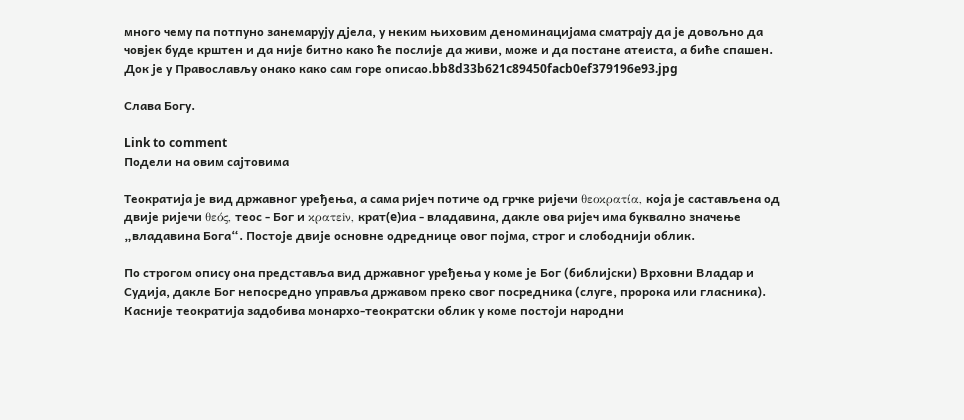много чему па потпуно занемарују дјела, у неким њиховим деноминацијама сматрају да је довољно да човјек буде крштен и да није битно како ће послије да живи, може и да постане атеиста, а биће спашен.
Док је у Православљу онако како сам горе описао.bb8d33b621c89450facb0ef379196e93.jpg

Слава Богу.

Link to comment
Подели на овим сајтовима

Теократија је вид државног уређења, а сама ријеч потиче од грчке ријечи θεοκρατία, која је састављена од двије ријечи θεός, теос - Бог и κρατεiν, крат(e)иа - владавина, дакле ова ријеч има буквално значење „владавина Бога“. Постоје двије основне одреднице овог појма, строг и слободнији облик.

По строгом опису она представља вид државног уређења у коме је Бог (библијски) Врховни Владар и Судија, дакле Бог непосредно управља државом преко свог посредника (слуге, пророка или гласника). Касније теократија задобива монархо-теократски облик у коме постоји народни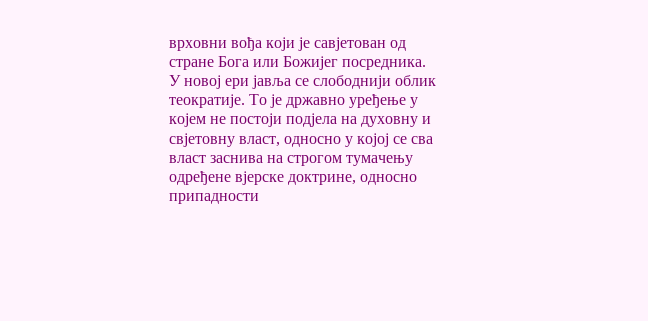врховни вођа који је савјетован од стране Бога или Божијег посредника.
У новој ери јавља се слободнији облик теократије. То је државно уређење у којем не постоји подјела на духовну и свјетовну власт, односно у којој се сва власт заснива на строгом тумачењу одређене вјерске доктрине, односно припадности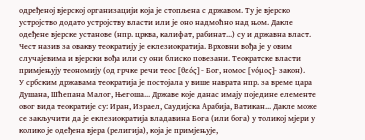одређеној вјерској организацији која је стопљена с државом. Ту је вјерско устројство додато устројству власти или је оно надмоћно над њом. Дакле одеђенe вјерскe установе (нпр. црква, калифат, рабинат...) су и државна власт. Чест назив за овакву теократију је еклезиократија. Врховни вођа је у овим случајевима и вјерски вођа или су они блиско повезани. Теократске власти примјењују теономију (од грчке речи теос [θεός] - Бог, номос [νόμος]- закон).
У србским државама теократија је постојала у више наврата нпр. за време цара Душана, Шћепана Малог, Његоша... Државе које данас имају поједине елементе овог вида теократије су: Иран, Израел, Саудијска Арабија, Ватикан... Дакле може се закључити да је еклезиократија владавина Бога (или бога) у толикој мјери у колико је одеђена вјера (религија), која је примјењује,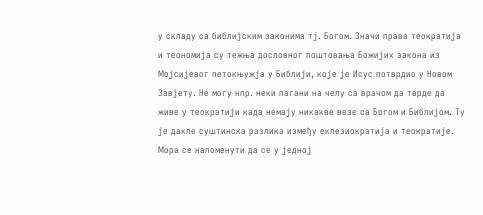у складу са библијским законима тј. Богом. Значи права теократија и теономија су тежња дословног поштовања Божијих закона из Мојсијевог петокњужја у Библији, које је Исус потврдио у Новом Завјету. Не могу нпр. неки пагани на челу са врачом да тврде да живе у теократији када немају никакве везе са Богом и Библијом. Ту је дакле суштинска разлика између еклезиократија и теократије.
Мора се напоменути да се у једној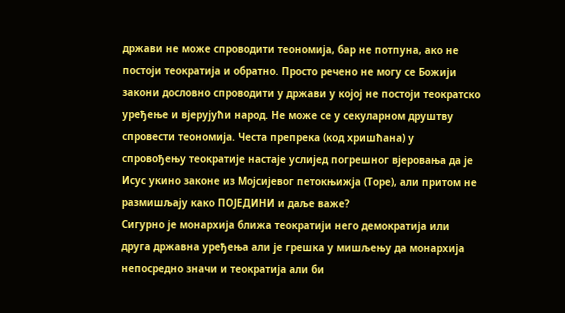држави не може спроводити теономија, бар не потпуна, ако не постоји теократија и обратно. Просто речено не могу се Божији закони дословно спроводити у држави у којој не постоји теократско уређење и вјерујући народ. Не може се у секуларном друштву спровести теономија. Честа препрека (код хришћана) у спровођењу теократије настаје услијед погрешног вјеровања да је Исус укино законе из Мојсијевог петокњижја (Торе), али притом не размишљају како ПОЈЕДИНИ и даље важе?
Сигурно је монархија ближа теократији него демократија или друга државна уређења али је грешка у мишљењу да монархија непосредно значи и теократија али би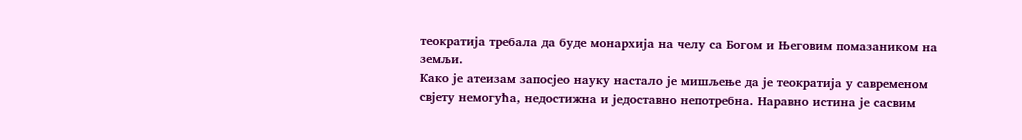теократија требала да буде монархија на челу са Богом и Његовим помазаником на земљи.
Како је атеизам запосјео науку настало је мишљење да је теократија у савременом свјету немогућа, недостижна и једоставно непотребна. Наравно истина је сасвим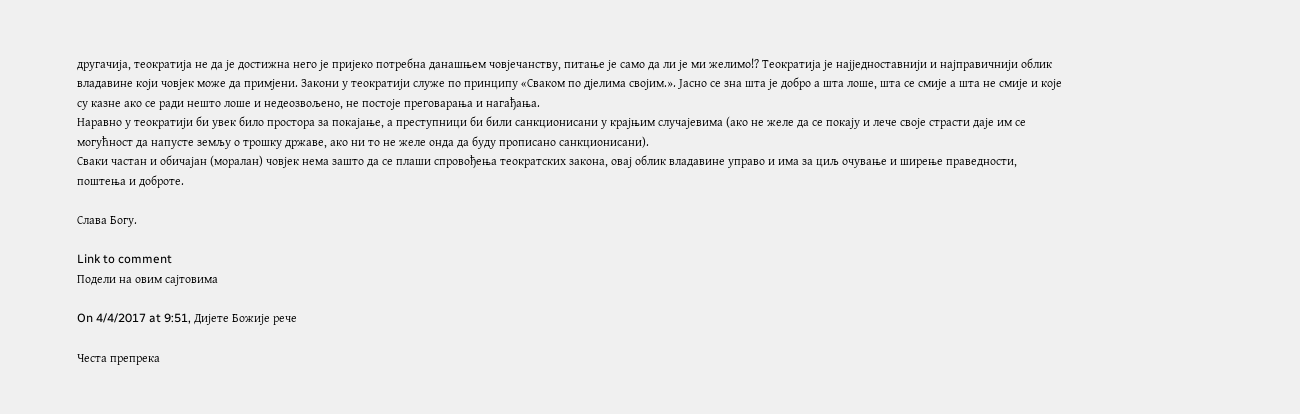другачија, теократија не да је достижна него је пријеко потребна данашњем човјечанству, питање је само да ли је ми желимо!? Теократија је најједноставнији и најправичнији облик владавине који човјек може да примјени. Закони у теократији служе по принципу «Сваком по дјелима својим.». Јасно се зна шта је добро а шта лоше, шта се смије а шта не смије и које су казне ако се ради нешто лоше и недеозвољено, не постоје преговарања и нагађања.
Наравно у теократији би увек било простора за покајање, а преступници би били санкционисани у крајњим случајевима (ако не желе да се покају и лече своје страсти даје им се могућност да напусте земљу о трошку државе, ако ни то не желе онда да буду прописано санкционисани).
Сваки частан и обичајан (моралан) човјек нема зашто да се плаши спровођења теократских закона, овај облик владавине управо и има за циљ очување и ширење праведности, поштења и доброте.

Слава Богу.

Link to comment
Подели на овим сајтовима

On 4/4/2017 at 9:51, Дијете Божије рече

Честа препрека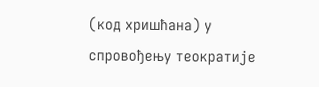(код хришћана) у спровођењу теократије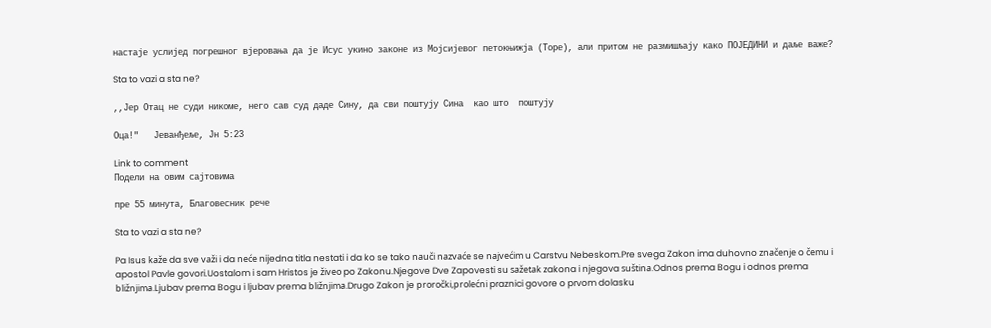настаје услијед погрешног вјеровања да је Исус укино законе из Мојсијевог петокњижја (Торе), али притом не размишљају како ПОЈЕДИНИ и даље важе?

Sta to vazi a sta ne?

,,Јер Отац не суди никоме, него сав суд даде Сину, да сви поштују Сина  као што  поштују

Оца!"   Јеванђеље, Јн 5:23

Link to comment
Подели на овим сајтовима

пре 55 минута, Благовесник рече

Sta to vazi a sta ne?

Pa Isus kaže da sve važi i da neće nijedna titla nestati i da ko se tako nauči nazvaće se najvećim u Carstvu Nebeskom.Pre svega Zakon ima duhovno značenje o čemu i apostol Pavle govori.Uostalom i sam Hristos je živeo po Zakonu.Njegove Dve Zapovesti su sažetak zakona i njegova suština.Odnos prema Bogu i odnos prema bližnjima.Ljubav prema Bogu i ljubav prema bližnjima.Drugo Zakon je proročki,prolećni praznici govore o prvom dolasku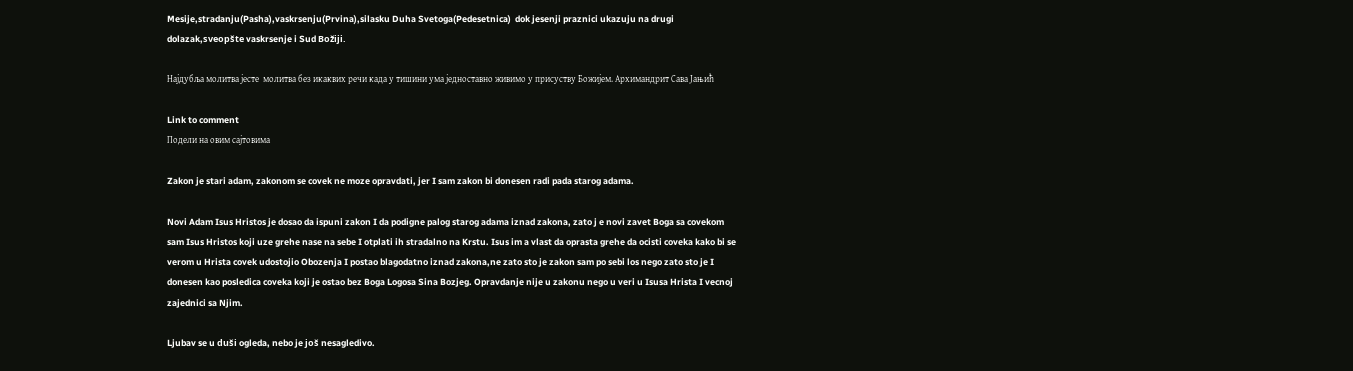Mesije,stradanju(Pasha),vaskrsenju(Prvina),silasku Duha Svetoga(Pedesetnica)  dok jesenji praznici ukazuju na drugi dolazak,sveopšte vaskrsenje i Sud Božiji.

Најдубља молитва јесте  молитва без икаквих речи када у тишини ума једноставно живимо у присуству Божијем. Архимандрит Сава Јањић

Link to comment
Подели на овим сајтовима

Zakon je stari adam, zakonom se covek ne moze opravdati, jer I sam zakon bi donesen radi pada starog adama.

Novi Adam Isus Hristos je dosao da ispuni zakon I da podigne palog starog adama iznad zakona, zato j e novi zavet Boga sa covekom sam Isus Hristos koji uze grehe nase na sebe I otplati ih stradalno na Krstu. Isus im a vlast da oprasta grehe da ocisti coveka kako bi se verom u Hrista covek udostojio Obozenja I postao blagodatno iznad zakona,ne zato sto je zakon sam po sebi los nego zato sto je I donesen kao posledica coveka koji je ostao bez Boga Logosa Sina Bozjeg. Opravdanje nije u zakonu nego u veri u Isusa Hrista I vecnoj zajednici sa Njim.

Ljubav se u duši ogleda, nebo je još nesagledivo.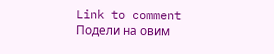Link to comment
Подели на овим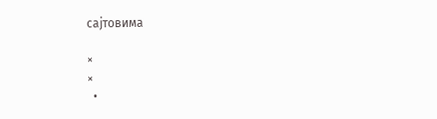сајтовима

×
×
  •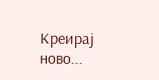Креирај ново...